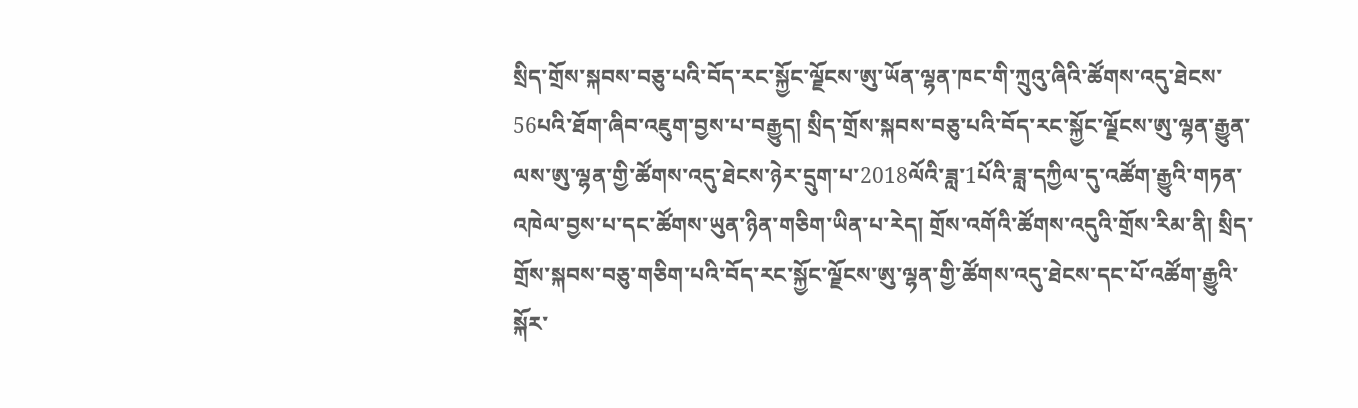སྲིད་གྲོས་སྐབས་བཅུ་པའི་བོད་རང་སྐྱོང་ལྗོངས་ཨུ་ཡོན་ལྷན་ཁང་གི་ཀྲུའུ་ཞིའི་ཚོགས་འདུ་ཐེངས་56པའི་ཐོག་ཞིབ་འཇུག་བྱས་པ་བརྒྱུད། སྲིད་གྲོས་སྐབས་བཅུ་པའི་བོད་རང་སྐྱོང་ལྗོངས་ཨུ་ལྷན་རྒྱུན་ལས་ཨུ་ལྷན་གྱི་ཚོགས་འདུ་ཐེངས་ཉེར་དྲུག་པ་2018ལོའི་ཟླ་1པོའི་ཟླ་དཀྱིལ་དུ་འཚོག་རྒྱུའི་གཏན་འཁེལ་བྱས་པ་དང་ཚོགས་ཡུན་ཉིན་གཅིག་ཡིན་པ་རེད། གྲོས་འགོའི་ཚོགས་འདུའི་གྲོས་རིམ་ནི། སྲིད་གྲོས་སྐབས་བཅུ་གཅིག་པའི་བོད་རང་སྐྱོང་ལྗོངས་ཨུ་ལྷན་གྱི་ཚོགས་འདུ་ཐེངས་དང་པོ་འཚོག་རྒྱུའི་སྐོར་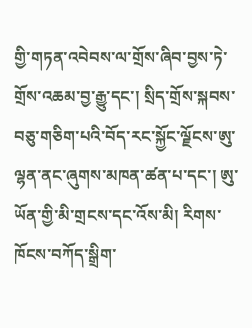གྱི་གཏན་འབེབས་ལ་གྲོས་ཞིབ་བྱས་ཏེ་གྲོས་འཆམ་བྱ་རྒྱུ་དང་། སྲིད་གྲོས་སྐབས་བཅུ་གཅིག་པའི་བོད་རང་སྐྱོང་ལྗོངས་ཨུ་ལྷན་ནང་ཞུགས་མཁན་ཚན་པ་དང་། ཨུ་ཡོན་གྱི་མི་གྲངས་དང་འོས་མི། རིགས་ཁོངས་བཀོད་སྒྲིག་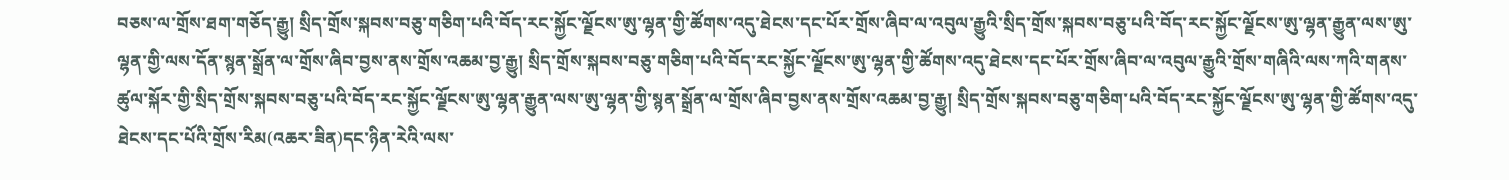བཅས་ལ་གྲོས་ཐག་གཅོད་རྒྱུ། སྲིད་གྲོས་སྐབས་བཅུ་གཅིག་པའི་བོད་རང་སྐྱོང་ལྗོངས་ཨུ་ལྷན་གྱི་ཚོགས་འདུ་ཐེངས་དང་པོར་གྲོས་ཞིབ་ལ་འབུལ་རྒྱུའི་སྲིད་གྲོས་སྐབས་བཅུ་པའི་བོད་རང་སྐྱོང་ལྗོངས་ཨུ་ལྷན་རྒྱུན་ལས་ཨུ་ལྷན་གྱི་ལས་དོན་སྙན་སྒྲོན་ལ་གྲོས་ཞིབ་བྱས་ནས་གྲོས་འཆམ་བྱ་རྒྱུ། སྲིད་གྲོས་སྐབས་བཅུ་གཅིག་པའི་བོད་རང་སྐྱོང་ལྗོངས་ཨུ་ལྷན་གྱི་ཚོགས་འདུ་ཐེངས་དང་པོར་གྲོས་ཞིབ་ལ་འབུལ་རྒྱུའི་གྲོས་གཞིའི་ལས་ཀའི་གནས་ཚུལ་སྐོར་གྱི་སྲིད་གྲོས་སྐབས་བཅུ་པའི་བོད་རང་སྐྱོང་ལྗོངས་ཨུ་ལྷན་རྒྱུན་ལས་ཨུ་ལྷན་གྱི་སྙན་སྒྲོན་ལ་གྲོས་ཞིབ་བྱས་ནས་གྲོས་འཆམ་བྱ་རྒྱུ། སྲིད་གྲོས་སྐབས་བཅུ་གཅིག་པའི་བོད་རང་སྐྱོང་ལྗོངས་ཨུ་ལྷན་གྱི་ཚོགས་འདུ་ཐེངས་དང་པོའི་གྲོས་རིམ(འཆར་ཟིན)དང་ཉིན་རེའི་ལས་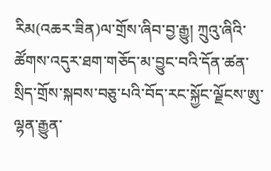རིམ(འཆར་ཟིན)ལ་གྲོས་ཞིབ་བྱ་རྒྱུ། ཀྲུའུ་ཞིའི་ཚོགས་འདུར་ཐག་གཅོད་མ་བྱུང་བའི་དོན་ཚན་སྲིད་གྲོས་སྐབས་བཅུ་པའི་བོད་རང་སྐྱོང་ལྗོངས་ཨུ་ལྷན་རྒྱུན་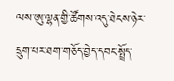ལས་ཨུ་ལྷན་གྱི་ཚོགས་འདུ་ཐེངས་ཉེར་དྲུག་པར་ཐག་གཅོད་བྱེད་དབང་སྤྲོད་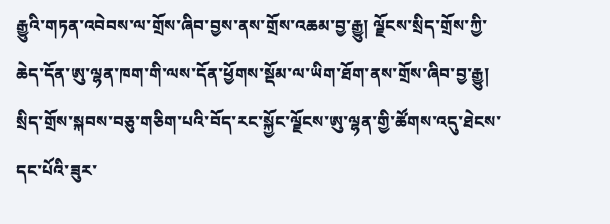རྒྱུའི་གཏན་འབེབས་ལ་གྲོས་ཞིབ་བྱས་ནས་གྲོས་འཆམ་བྱ་རྒྱུ། ལྗོངས་སྲིད་གྲོས་ཀྱི་ཆེད་དོན་ཨུ་ལྷན་ཁག་གི་ལས་དོན་ཕྱོགས་སྡོམ་ལ་ཡིག་ཐོག་ནས་གྲོས་ཞིབ་བྱ་རྒྱུ། སྲིད་གྲོས་སྐབས་བཅུ་གཅིག་པའི་བོད་རང་སྐྱོང་ལྗོངས་ཨུ་ལྷན་གྱི་ཚོགས་འདུ་ཐེངས་དང་པོའི་ཟུར་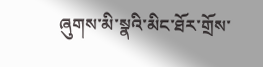ཞུགས་མི་སྣའི་མིང་ཐོར་གྲོས་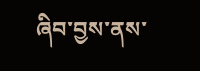ཞིབ་བྱས་ནས་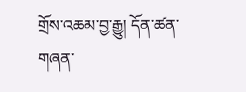གྲོས་འཆམ་བྱ་རྒྱུ། དོན་ཚན་གཞན་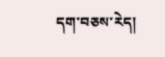དག་བཅས་རེད།